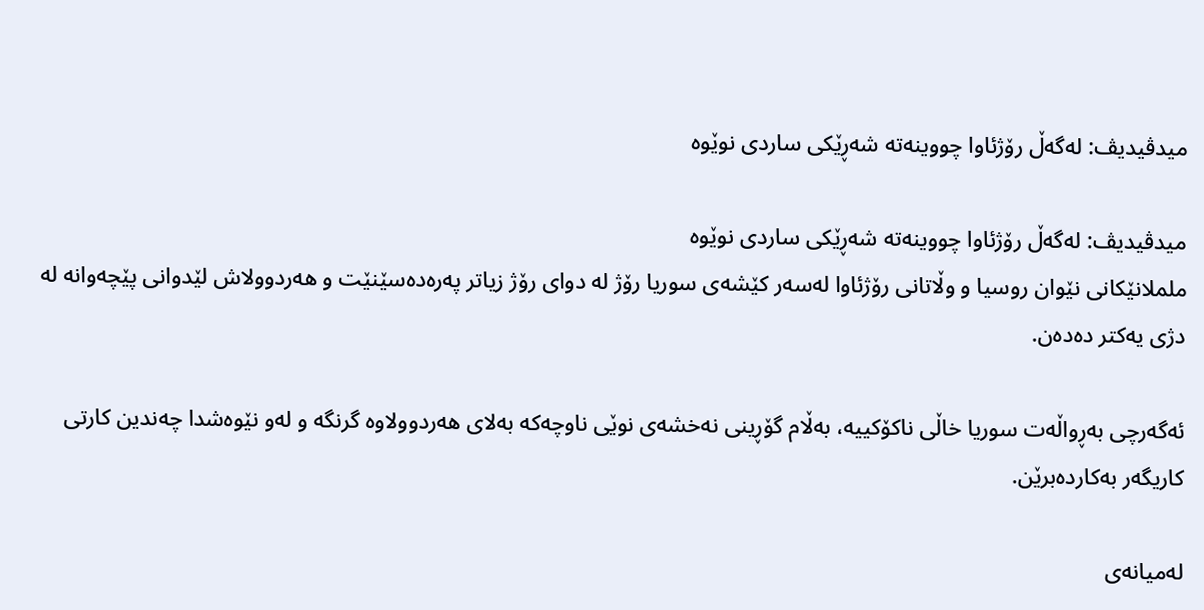میدڤیدیڤ: له‌گه‌ڵ رۆژئاوا چووینه‌ته‌ شه‌ڕێكی‌ ساردی‌ نوێوه‌

میدڤیدیڤ: له‌گه‌ڵ رۆژئاوا چووینه‌ته‌ شه‌ڕێكی‌ ساردی‌ نوێوه‌
ململانێكانی‌ نێوان روسیا و وڵاتانی‌ رۆژئاوا له‌سه‌ر كێشه‌ی‌ سوریا رۆژ له‌ دوای‌ رۆژ زیاتر په‌ره‌ده‌سێنێت و هه‌ردوولاش لێدوانی‌ پێچه‌وانه‌ له‌ دژی‌ یه‌كتر ده‌ده‌ن.

ئه‌گه‌رچی‌ به‌ڕواڵه‌ت سوریا خاڵی‌ ناكۆكییه‌، به‌ڵام گۆڕینی‌ نه‌خشه‌ی‌ نوێی‌ ناوچه‌كه‌ به‌لای‌ هه‌ردوولاوه‌ گرنگه‌ و له‌و نێوه‌شدا چه‌ندین كارتی‌ كاریگه‌ر به‌كارده‌برێن.

له‌میانه‌ی‌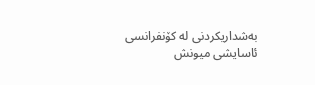به‌شداریكردنی‌ له‌ كۆنفرانسی ئاسایشی‌ میونش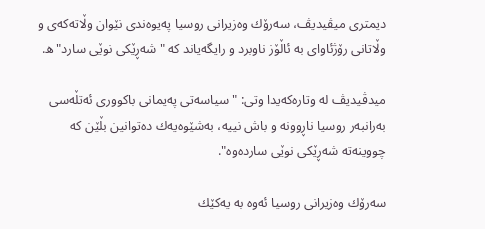دیمتری‌ میڤیدیڤ، سه‌رۆك وه‌زیرانی‌ روسیا په‌یوه‌ندی نێوان وڵاته‌كه‌ی‌ و وڵاتانی‌ رۆژئاوای‌ به‌ ئاڵۆز ناوبرد و رایگه‌یاند كه‌ "شه‌ڕێكی‌ نوێی‌ سارد"ه‌.

میدڤیدیڤ له‌ وتاره‌كه‌یدا وتی‌: "سیاسه‌تی‌ په‌یمانی‌ باكووری‌ ئه‌تڵه‌سی‌ به‌رانبه‌ر روسیا ناڕوونه‌ و باش نییه‌، به‌شێوه‌یه‌ك ده‌توانین بڵێن كه‌ چووینه‌ته‌ شه‌ڕێكی‌ نوێی‌ سارده‌وه‌".

سه‌رۆك وه‌زیرانی‌ روسیا ئه‌وه‌ به‌ یه‌كێك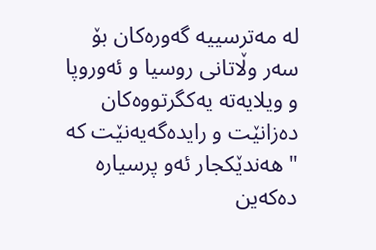له‌ مه‌ترسییه‌ گه‌وره‌كان بۆ سه‌ر وڵاتانی‌ روسیا و ئه‌وروپا و ویلایه‌ته‌ یه‌كگرتووه‌كان ده‌زانێت و رایده‌گه‌یه‌نێت كه‌ "هه‌ندێكجار ئه‌و پرسیاره‌ ده‌كه‌ین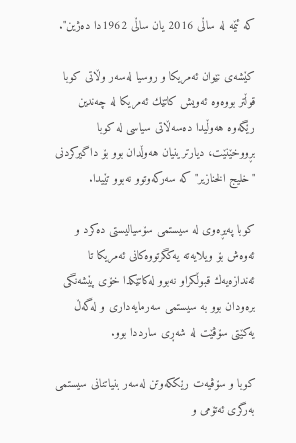كه‌ ئێمه‌ له‌ ساڵی‌ 2016 یان ساڵی‌ 1962دا ده‌ژین".

كێشه‌ی‌ نێوان ئه‌مریكا و روسیا له‌سه‌ر وڵاتی‌ كوبا قوڵتر بووه‌وه‌ ئه‌ویش كاتێك ئه‌مریكا له‌ چه‌ندین رێگه‌وه‌ هه‌وڵیدا ده‌سه‌ڵاتی‌ سیاسی‌ له‌ كوبا بڕووخێنێت، دیارترینیان هه‌وڵدان بوو بۆ داگیركردنی‌ "خلیج الخنازیر" كه‌ سه‌ركه‌وتوو نه‌بوو تێیدا.

كوبا په‌یڕه‌وی‌ له‌ سیستمی‌ سۆسیالیستی‌ ده‌كرد و ئه‌وه‌ش بۆ ویلایه‌ته‌ یه‌كگرتووه‌كانی‌ ئه‌مریكا تا ئه‌ندازه‌یه‌ك قبوڵكراو نه‌بوو له‌كاتێكدا خۆی‌ پێشه‌نگی‌ بره‌ودان بوو به‌ سیستمی‌ سه‌رمایه‌داری‌ و له‌گه‌ڵ یه‌كێتی‌ سۆڤێت له‌ شه‌ڕی‌ سارددا بوو.

كوبا و سۆڤیه‌ت رێككه‌وتن له‌سه‌ر بنیاتنانی‌ سیستمی‌ به‌رگری‌ ئه‌تۆمی‌ و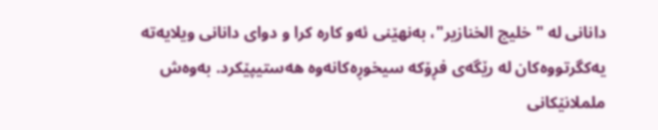دانانی‌ له‌ "خلیج الخنازیر"، به‌نهێنی‌ ئه‌و كاره‌ كرا و دوای‌ دانانی‌ ویلایه‌ته‌ یه‌كگرتووه‌كان له‌ رێگه‌ی‌ فڕۆكه‌ سیخوڕه‌كانه‌وه‌ هه‌ستیپێكرد. به‌وه‌ش ململانێكانی‌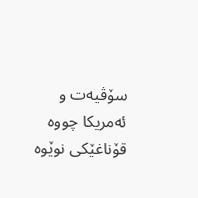سۆڤیه‌ت و ئه‌مریكا چووه‌ قۆناغێكی‌ نوێوه‌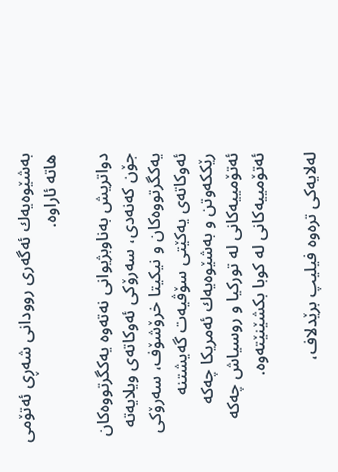به‌شێوه‌یه‌ك ئه‌گه‌ری‌ روودانی‌ شه‌ڕی‌ ئه‌تۆمی هاته‌ ئاراوه‌.

دواتریش به‌ناوبژیوانی‌ نه‌ته‌وه‌ یه‌كگرتووه‌كان جۆن كه‌نه‌دی، سه‌رۆكی‌ ئه‌وكاته‌ی‌ ویلایه‌ته‌ یه‌كگرتووه‌كان و نیكیتا خرۆشۆف، سه‌رۆكی‌ ئه‌وكاته‌ی‌ یه‌كێتی‌ سۆڤیه‌ت گه‌یشتنه‌ رێككه‌وتن و به‌شێوه‌یه‌ك ئه‌مریكا چه‌كه‌ ئه‌تۆمییه‌كانی‌ له‌ توركیا و روسیاش چه‌كه‌ ئه‌تۆمییه‌كانی‌ له‌ كوبا بكشێنێته‌وه‌.

له‌لایه‌كی‌ تره‌وه‌ فیلیپ برێدلاف،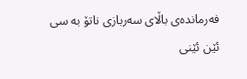فه‌رمانده‌ی‌ باڵای‌ سه‌ربازی ناتۆ به‌ سی ئێن ئێنی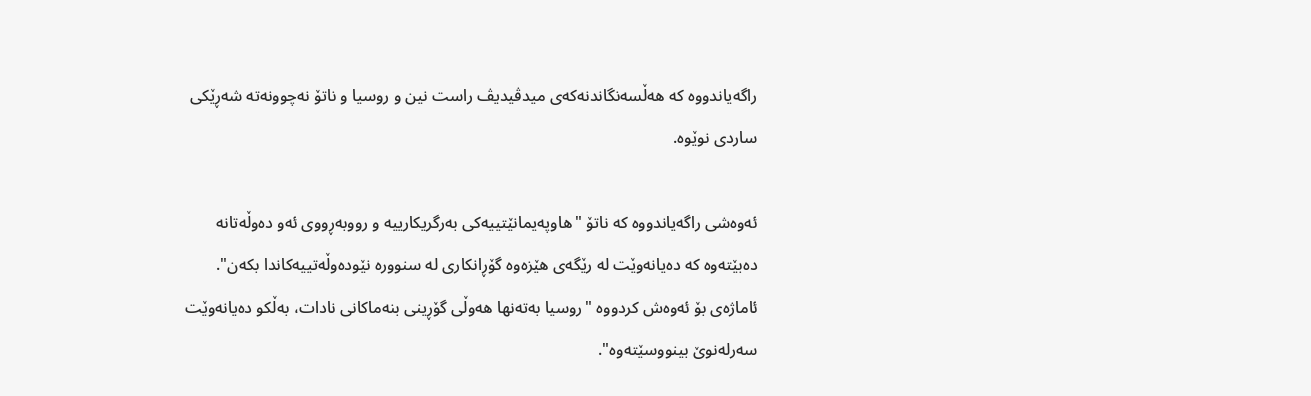راگه‌یاندووه‌ كه‌ هه‌ڵسه‌نگاندنه‌كه‌ی‌ میدڤیدیڤ راست نین و روسیا و ناتۆ نه‌چوونه‌ته‌ شه‌ڕێكی‌ ساردی نوێوه‌.

ئه‌وه‌شی‌ راگه‌یاندووه‌ كه‌ ناتۆ "هاوپه‌یمانێتییه‌كی‌ به‌رگریكارییه‌ و رووبه‌ڕووی‌ ئه‌و ده‌وڵه‌تانه‌ ده‌بێته‌وه‌ كه‌ ده‌یانه‌وێت له‌ رێگه‌ی‌ هێزه‌وه‌ گۆڕانكاری‌ له‌ سنووره‌ نێوده‌وڵه‌تییه‌كاندا بكه‌ن". ئاماژه‌ی‌ بۆ ئه‌وه‌ش كردووه‌ "روسیا به‌ته‌نها هه‌وڵی‌ گۆڕینی‌ بنه‌ماكانی‌ نادات، به‌ڵكو ده‌یانه‌وێت سه‌رله‌نوێ بینووسێته‌وه‌".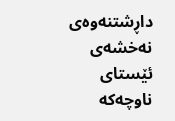داڕشتنه‌وه‌ی‌ نه‌خشه‌ی‌ ئێستای ناوچه‌كه‌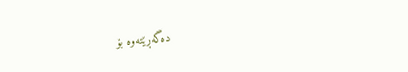ده‌گه‌ڕێته‌وه‌ بۆ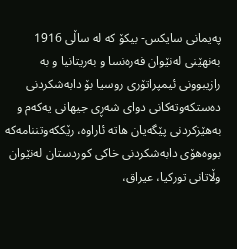په‌یمانی‌ سایكس- بیكۆ كه‌ له‌ ساڵی‌ 1916 به‌نهێنی‌ له‌نێوان فه‌ره‌نسا و به‌ریتانیا و به‌ رازیبوونی‌ ئیمپراتۆری‌ روسیا بۆ دابه‌شكردنی‌ ده‌ستكه‌وته‌كانی‌ دوای‌ شه‌ڕی‌ جیهانی‌ یه‌كه‌م و به‌هێزكردنی‌ پێگه‌یان هاته‌ ئاراوه‌، رێككه‌وتننامه‌كه‌ بووه‌هۆی‌ دابه‌شكردنی‌ خاكی‌ كوردستان له‌نێوان وڵاتانی‌ توركیا، عیراق،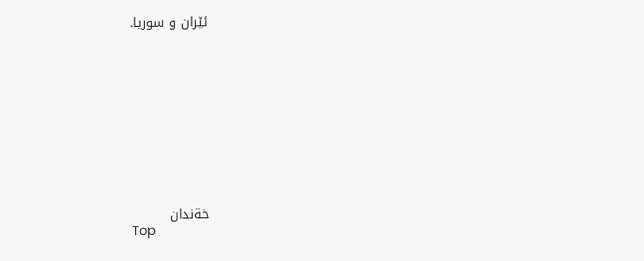ئێران و سوریا.











خةندان
Top